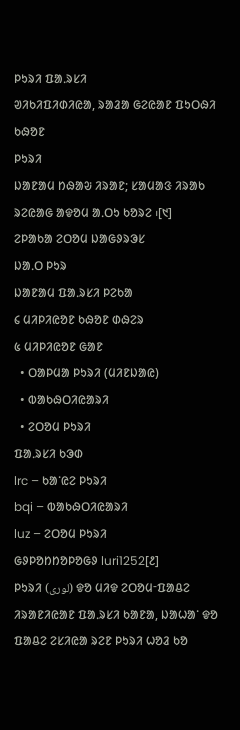ᱞᱩᱨᱤ ᱯᱟᱹᱨᱥᱤ
ᱣᱤᱠᱤᱯᱤᱰᱤᱭᱟ, ᱨᱟᱲᱟ ᱜᱮᱭᱟᱱ ᱯᱩᱛᱷᱤ ᱠᱷᱚᱱ
ᱞᱩᱨᱤ
ᱡᱟᱱᱟᱢ ᱴᱷᱟᱶ ᱤᱨᱟᱱ; ᱥᱟᱢᱟᱝ ᱤᱨᱟᱠ ᱨᱮᱭᱟᱜ ᱟᱫᱚᱢ ᱟᱹᱛᱩ ᱠᱚᱨᱮ ᱾[᱑]
ᱮᱞᱟᱠᱟ ᱮᱛᱚᱢ ᱡᱟᱜᱽᱨᱳᱥ
ᱡᱟᱹᱛ ᱞᱩᱨ
ᱡᱟᱱᱟᱢ ᱯᱟᱹᱨᱥᱤ ᱞᱮᱠᱟ
᱔ ᱢᱤᱞᱤᱭᱚᱱ ᱠᱷᱚᱱ ᱰᱷᱮᱨ
᱕ ᱢᱤᱞᱤᱭᱚᱱ ᱜᱟᱱ
  • ᱛᱟᱞᱢᱟ ᱞᱩᱨᱤ (ᱢᱤᱱᱡᱟᱭ)
  • ᱵᱟᱠᱷᱛᱤᱭᱟᱨᱤ
  • ᱮᱛᱚᱢ ᱞᱩᱨᱤ
ᱯᱟᱹᱨᱥᱤ ᱠᱳᱰ
lrc – ᱠᱟᱸᱭᱮ ᱞᱩᱨᱤ
bqi – ᱵᱟᱠᱷᱛᱤᱭᱟᱨᱤ
luz – ᱮᱛᱚᱢ ᱞᱩᱨᱤ
ᱜᱽᱞᱚᱴᱴᱚᱞᱚᱜᱽ luri1252[᱒]
ᱞᱩᱨᱤ (لوری) ᱫᱚ ᱢᱤᱫ ᱮᱛᱚᱢᱼᱯᱟᱪᱮ ᱤᱨᱟᱱᱤᱭᱟᱱ ᱯᱟᱹᱨᱥᱤ ᱠᱟᱱᱟ, ᱡᱟᱦᱟᱸ ᱫᱚ ᱯᱟᱪᱮ ᱮᱥᱤᱭᱟ ᱨᱮᱱ ᱞᱩᱨᱤ ᱦᱚᱲ ᱠᱚ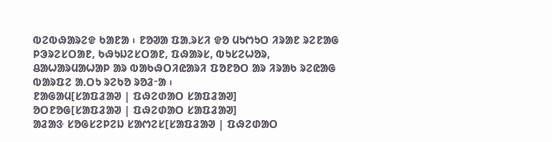ᱵᱮᱵᱷᱟᱨᱮᱫ ᱠᱟᱱᱟ ᱾ ᱱᱚᱣᱟ ᱯᱟᱹᱨᱥᱤ ᱫᱚ ᱢᱩᱬᱩᱛ ᱤᱨᱟᱱ ᱨᱮᱱᱟᱜ ᱞᱳᱨᱮᱥᱛᱟᱱ, ᱠᱷᱩᱡᱮᱥᱛᱟᱱ, ᱯᱷᱟᱨᱥ, ᱵᱩᱥᱮᱦᱚᱨ, ᱪᱟᱦᱟᱨᱢᱟᱦᱟᱞ ᱟᱨ ᱵᱟᱠᱷᱛᱤᱭᱟᱨᱤ ᱯᱚᱱᱚᱛ ᱟᱨ ᱤᱨᱟᱠ ᱨᱮᱭᱟᱜ ᱵᱟᱨᱯᱮ ᱟᱹᱛᱩ ᱨᱮᱠᱚ ᱨᱚᱲᱼᱟ ᱾
ᱱᱟᱜᱟᱢ[ᱥᱟᱯᱲᱟᱣ | ᱯᱷᱮᱰᱟᱛ ᱥᱟᱯᱲᱟᱣ]
ᱚᱛᱱᱚᱜ[ᱥᱟᱯᱲᱟᱣ | ᱯᱷᱮᱰᱟᱛ ᱥᱟᱯᱲᱟᱣ]
ᱟᱲᱟᱝ ᱥᱚᱜᱥᱮᱞᱮᱡ ᱥᱟᱬᱮᱥ[ᱥᱟᱯᱲᱟᱣ | ᱯᱷᱮᱰᱟᱛ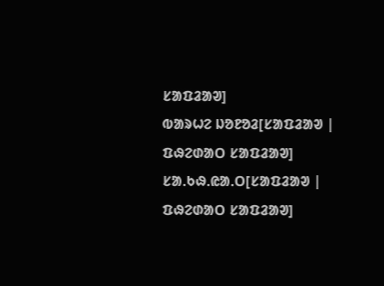ᱥᱟᱯᱲᱟᱣ]
ᱵᱟᱨᱦᱮ ᱡᱚᱱᱚᱲ[ᱥᱟᱯᱲᱟᱣ | ᱯᱷᱮᱰᱟᱛ ᱥᱟᱯᱲᱟᱣ]
ᱥᱟᱹᱠᱷᱹᱭᱟᱹᱛ[ᱥᱟᱯᱲᱟᱣ | ᱯᱷᱮᱰᱟᱛ ᱥᱟᱯᱲᱟᱣ]